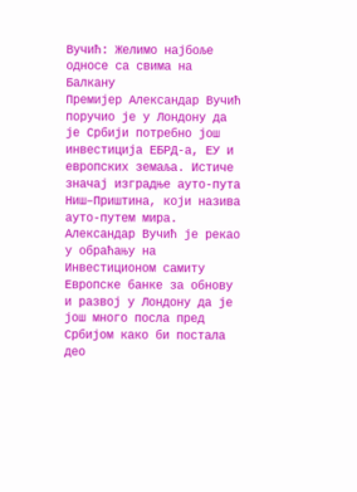Вучић: Желимо најбоље односе са свима на Балкану
Премијер Александар Вучић поручио је у Лондону да је Србији потребно још инвестиција ЕБРД-а, ЕУ и европских земаља. Истиче значај изградње ауто-пута Ниш–Приштина, који назива ауто-путем мира.
Александар Вучић је рекао у обраћању на Инвестиционом самиту Европске банке за обнову и развој у Лондону да је још много посла пред Србијом како би постала део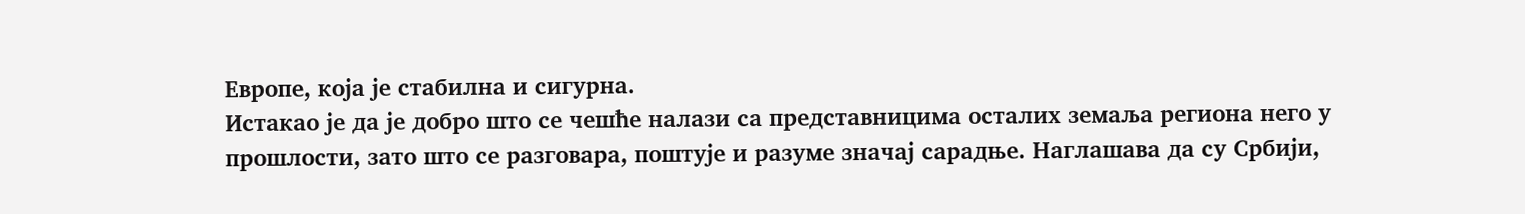Европе, која је стабилна и сигурна.
Истакао је да је добро што се чешће налази са представницима осталих земаља региона него у прошлости, зато што се разговара, поштује и разуме значај сарадње. Наглашава да су Србији,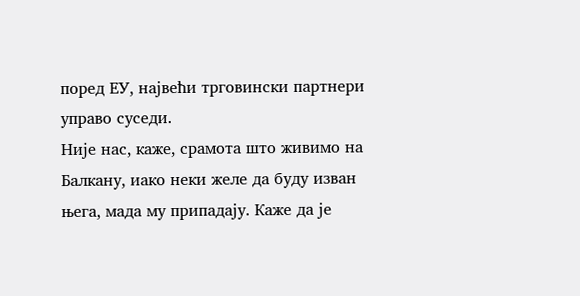поред ЕУ, највећи трговински партнери управо суседи.
Није нас, каже, срамота што живимо на Балкану, иако неки желе да буду изван њега, мада му припадају. Каже да је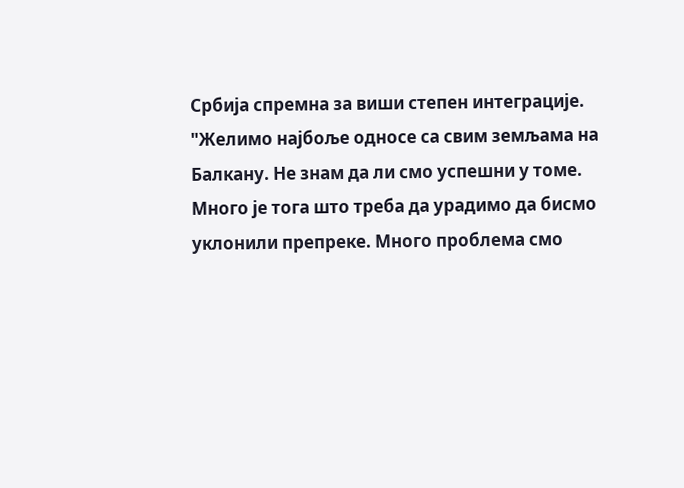Србија спремна за виши степен интеграције.
"Желимо најбоље односе са свим земљама на Балкану. Не знам да ли смо успешни у томе. Много је тога што треба да урадимо да бисмо уклонили препреке. Много проблема смо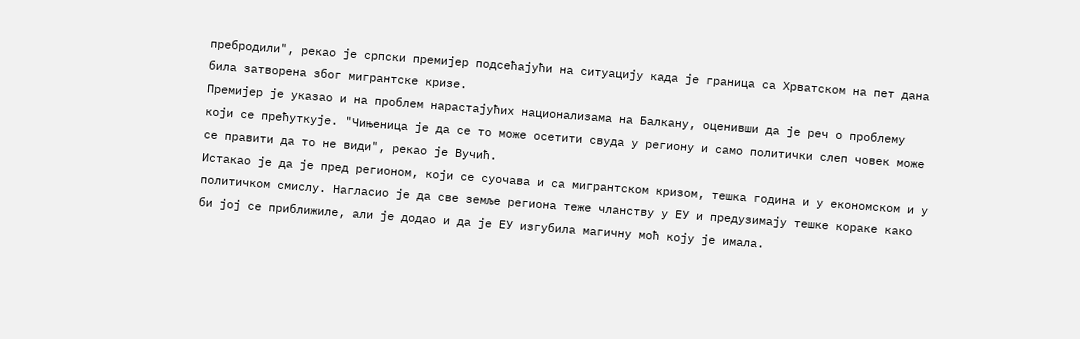пребродили", рекао је српски премијер подсећајући на ситуацију када је граница са Хрватском на пет дана била затворена због мигрантске кризе.
Премијер је указао и на проблем нарастајућих национализама на Балкану, оценивши да је реч о проблему који се прећуткује. "Чињеница је да се то може осетити свуда у региону и само политички слеп човек може се правити да то не види", рекао је Вучић.
Истакао је да је пред регионом, који се суочава и са мигрантском кризом, тешка година и у економском и у политичком смислу. Нагласио је да све земље региона теже чланству у ЕУ и предузимају тешке кораке како би јој се приближиле, али је додао и да је ЕУ изгубила магичну моћ коју је имала.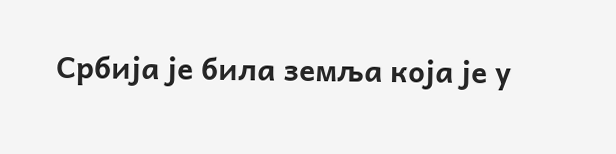Србија је била земља која је у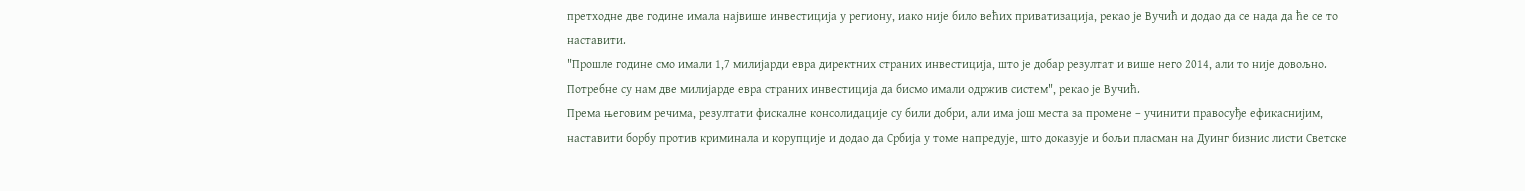претходне две године имала највише инвестиција у региону, иако није било већих приватизација, рекао је Вучић и додао да се нада да ће се то наставити.
"Прошле године смо имали 1,7 милијарди евра директних страних инвестиција, што је добар резултат и више него 2014, али то није довољно. Потребне су нам две милијарде евра страних инвестиција да бисмо имали одржив систем", рекао је Вучић.
Према његовим речима, резултати фискалне консолидације су били добри, али има још места за промене – учинити правосуђе ефикаснијим, наставити борбу против криминала и корупције и додао да Србија у томе напредује, што доказује и бољи пласман на Дуинг бизнис листи Светске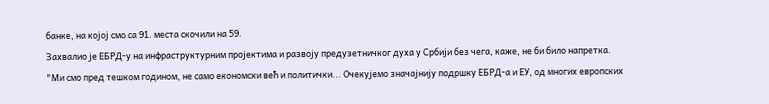банке, на којој смо са 91. места скочили на 59.
Захвалио је ЕБРД-у на инфраструктурним пројектима и развоју предузетничког духа у Србији без чега, каже, не би било напретка.
"Ми смо пред тешком годином, не само економски већ и политички... Очекујемо значајнију подршку ЕБРД-а и ЕУ, од многих европских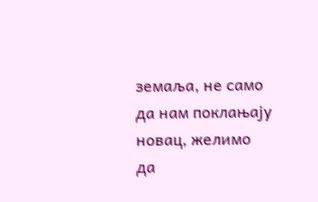земаља, не само да нам поклањају новац, желимо да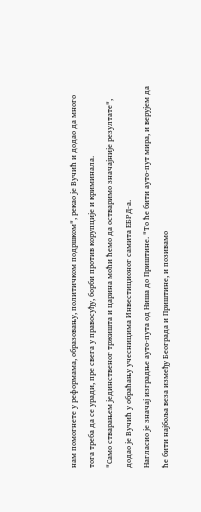нам помогнете у реформама, образовању, политичком подршком", рекао је Вучић и додао да много тога треба да се уради, пре свега у правосуђу, борби против корупције и криминала.
"Само стварањем јединственог тржишта и царина моћи ћемо да остваримо значајније резултате", додао је Вучић у обраћању учесницима Инвестиционог самита ЕБРД-а.
Нагласио је значај изградње ауто-пута од Ниша до Приштине. "То ће бити ауто-пут мира, и верујем да ће бити најбоља веза између Београда и Приштине, и позивамо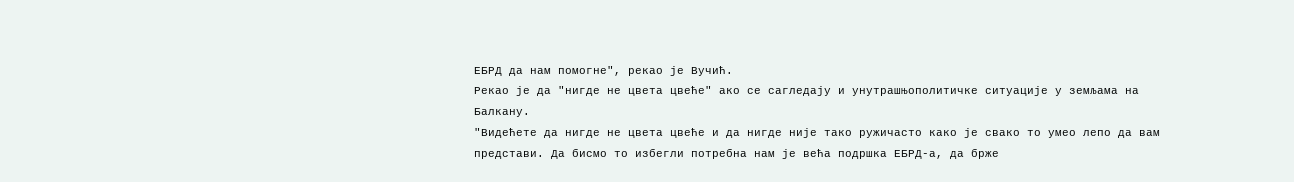ЕБРД да нам помогне", рекао је Вучић.
Рекао је да "нигде не цвета цвеће" ако се сагледају и унутрашњополитичке ситуације у земљама на Балкану.
"Видећете да нигде не цвета цвеће и да нигде није тако ружичасто како је свако то умео лепо да вам представи. Да бисмо то избегли потребна нам је већа подршка ЕБРД-а, да брже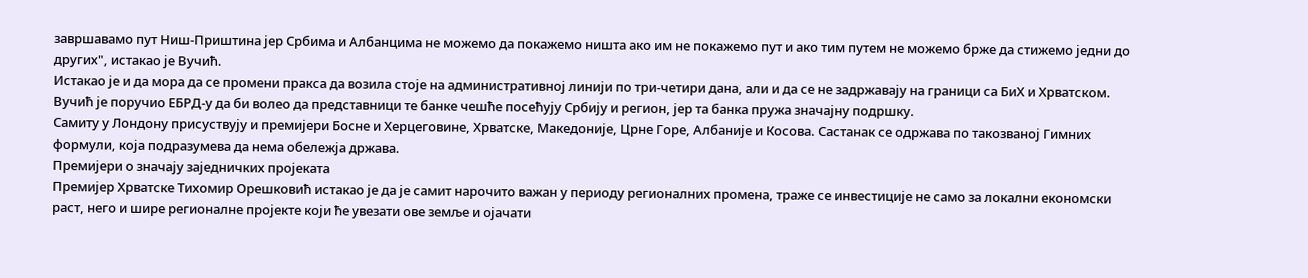завршавамо пут Ниш-Приштина јер Србима и Албанцима не можемо да покажемо ништа ако им не покажемо пут и ако тим путем не можемо брже да стижемо једни до других", истакао је Вучић.
Истакао је и да мора да се промени пракса да возила стоје на административној линији по три-четири дана, али и да се не задржавају на граници са БиХ и Хрватском.
Вучић је поручио ЕБРД-у да би волео да представници те банке чешће посећују Србију и регион, јер та банка пружа значајну подршку.
Самиту у Лондону присуствују и премијери Босне и Херцеговине, Хрватске, Македоније, Црне Горе, Албаније и Косова. Састанак се одржава по такозваној Гимних формули, која подразумева да нема обележја држава.
Премијери о значају заједничких пројеката
Премијер Хрватске Тихомир Орешковић истакао је да је самит нарочито важан у периоду регионалних промена, траже се инвестиције не само за локални економски раст, него и шире регионалне пројекте који ће увезати ове земље и ојачати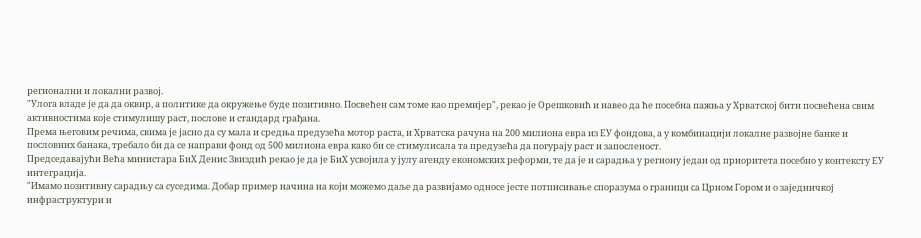регионални и локални развој.
"Улога владе је да да оквир, а политике да окружење буде позитивно. Посвећен сам томе као премијер", рекао је Орешковић и навео да ће посебна пажња у Хрватској бити посвећена свим активностима које стимулишу раст, послове и стандард грађана.
Према његовим речима, свима је јасно да су мала и средња предузећа мотор раста, и Хрватска рачуна на 200 милиона евра из ЕУ фондова, а у комбинацији локалне развојне банке и пословних банака, требало би да се направи фонд од 500 милиона евра како би се стимулисала та предузећа да погурају раст и запосленост.
Председавајући Већа министара БиХ Денис Звиздић рекао је да је БиХ усвојила у јулу агенду економских реформи, те да је и сарадња у региону један од приоритета посебно у контексту ЕУ интеграција.
"Имамо позитивну сарадњу са суседима. Добар пример начина на који можемо даље да развијамо односе јесте потписивање споразума о граници са Црном Гором и о заједничкој инфраструктури и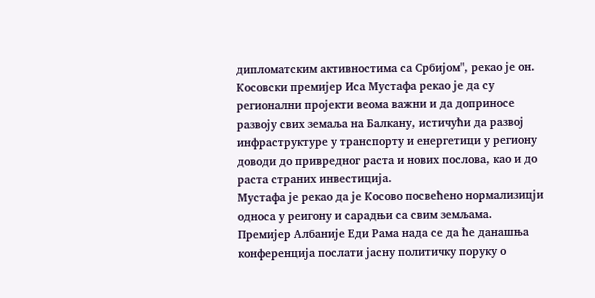дипломатским активностима са Србијом", рекао је он.
Косовски премијер Иса Мустафа рекао је да су регионални пројекти веома важни и да доприносе развоју свих земаља на Балкану, истичући да развој инфраструктуре у транспорту и енергетици у региону доводи до привредног раста и нових послова, као и до раста страних инвестиција.
Мустафа је рекао да је Косово посвећено нормализицји односа у реигону и сарадњи са свим земљама.
Премијер Албаније Еди Рама нада се да ће данашња конференција послати јасну политичку поруку о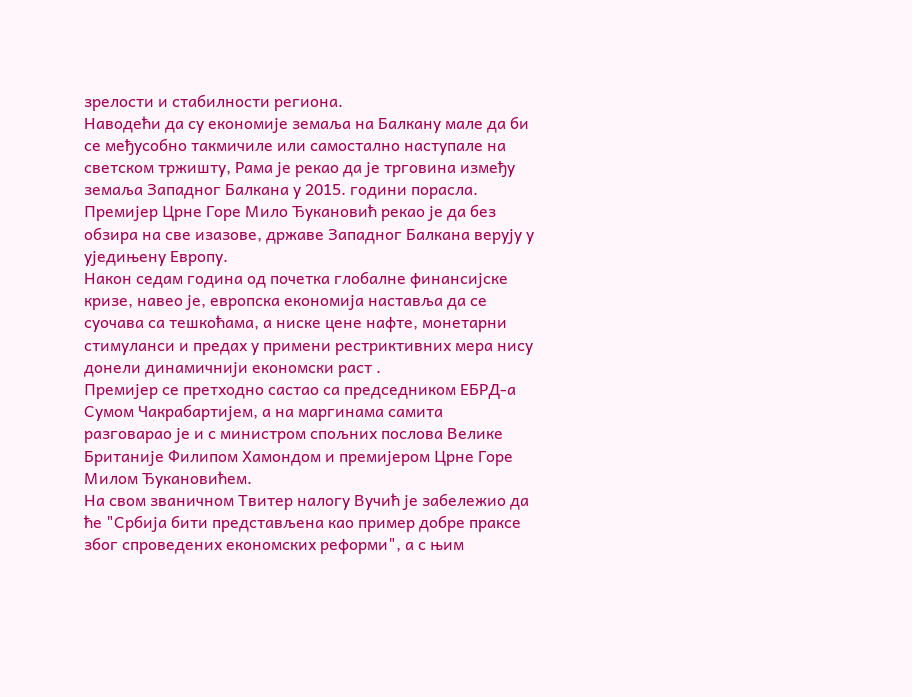зрелости и стабилности региона.
Наводећи да су економије земаља на Балкану мале да би се међусобно такмичиле или самостално наступале на светском тржишту, Рама је рекао да је трговина између земаља Западног Балкана у 2015. години порасла.
Премијер Црне Горе Мило Ђукановић рекао је да без обзира на све изазове, државе Западног Балкана верују у уједињену Европу.
Након седам година од почетка глобалне финансијске кризе, навео је, европска економија наставља да се суочава са тешкоћама, а ниске цене нафте, монетарни стимуланси и предах у примени рестриктивних мера нису донели динамичнији економски раст .
Премијер се претходно састао са председником ЕБРД-а Сумом Чакрабартијем, а на маргинама самита разговарао је и с министром спољних послова Велике Британије Филипом Хамондом и премијером Црне Горе Милом Ђукановићем.
На свом званичном Твитер налогу Вучић је забележио да ће "Србија бити представљена као пример добре праксе због спроведених економских реформи", а с њим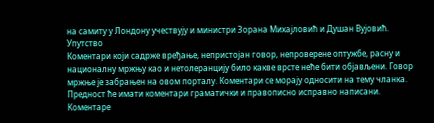на самиту у Лондону учествују и министри Зорана Михајловић и Душан Вујовић.
Упутство
Коментари који садрже вређање, непристојан говор, непроверене оптужбе, расну и националну мржњу као и нетолеранцију било какве врсте неће бити објављени. Говор мржње је забрањен на овом порталу. Коментари се морају односити на тему чланка. Предност ће имати коментари граматички и правописно исправно написани. Коментаре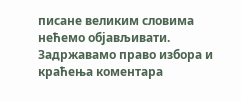писане великим словима нећемо објављивати. Задржавамо право избора и краћења коментара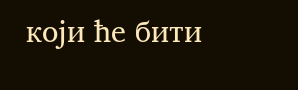који ће бити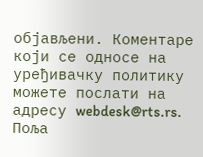објављени. Коментаре који се односе на уређивачку политику можете послати на адресу webdesk@rts.rs. Поља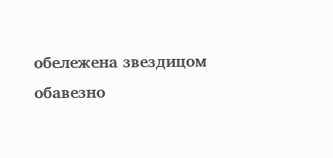обележена звездицом обавезно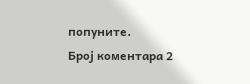попуните.
Број коментара 2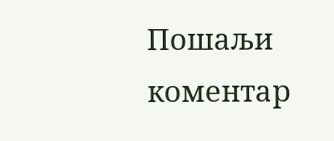Пошаљи коментар